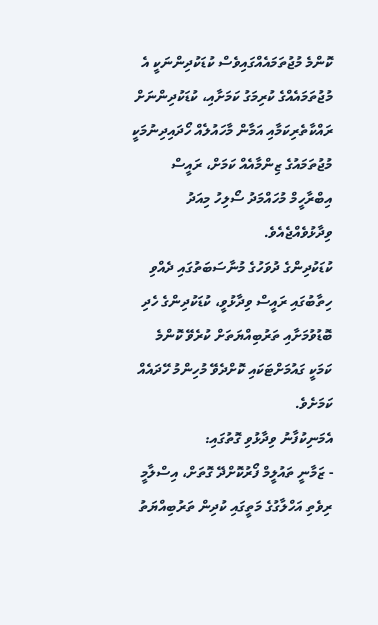ކޮންމެ މުޖުތަމައެއްގައިވެސް ކުޑަކުދިންނަކީ އެ މުޖުތަމައެއްގެ ކުރިމަގު ކަމަށާއި، ކުޑަކުދިންނަށް ރައްކާތެރިކަމާއި އަމާން މާހައުލެއް ހޯދައިދިނުމަކީ މުޖުތަމައުގެ ޒިންމާއެއް ކަމަށް، ރައީސް އިބްރާހީމް މުހައްމަދު ސޯލިހު މިއަދު ވިދާޅުވެއްޖެއެވެ.
ކުޑަކުދިންގެ ދުވަހުގެ މުނާސަބަތުގައި ދެއްވި ހިތާބުގައި ރައީސް ވިދާޅުވީ، ކުޑަކުދިންގެ ހެދި ބޮޑުވުމަށާއި ތަރުބިއްޔަތަށް ކުރެވޭ ކޮންމެ ކަމަކީ ގައުމަށްޓަކައި ކޮށްދެވޭ މުހިންމު ހޭދައެއް ކަމަށެވެ.
އެމަނިކުފާނު ވިދާޅުވި ގޮތުގައި:
- ޒަމާނީ ތައުލީމް ފޯރުކޮށްދޭ ގޮތަށް، އިސްލާމީ ރިވެތި އަހްލާގުގެ މަތީގައި ކުދިން ތަރުބިއްޔަތު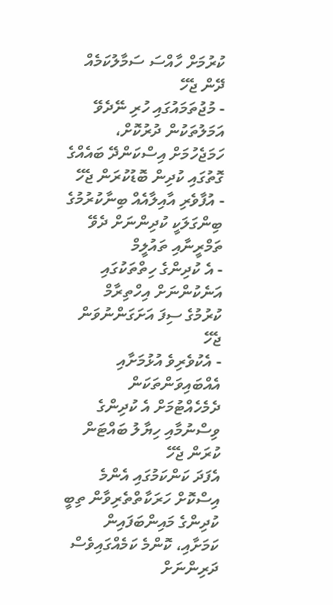ކުރުމަށް ހާއްސަ ސަމާލުކަމެއް ދޭން ޖެހޭ
- މުޖުތަމައުގައި ހުރި ނޭދެވޭ އަމަލުތަކުން ދުރުކޮށް، ހަމަޖެހުމަށް އިސްކަންދޭ ބައެއްގެ ގޮތުގައި ކުދިން ބޮޑުކުރަން ޖެހޭ
- އުފާވެރި އާއިލާއެއް ބިނާކުރުމުގެ ބިންގަލަކީ ކުދިންނަށް ދެވޭ ތަމްރީނާއި ތައުލީމް
- އެ ކުދިންގެ ހިތްތަކުގައި އަނެކުންނަށް އިހްތިރާމް ކުރުމުގެ ސިފަ އަށަގަންނުވަން ޖެހޭ
- އެކުވެރިވެ އުޅުމަށާއި އެއްބައިވަންތަކަން ދެމެހެއްޓުމަށް އެ ކުދިންގެ ވިސްނުމާއި ހިޔާލު ބައްޓަން ކުރަން ޖެހޭ
އެފަދަ ކަންކަމުގައި އެންމެ އިސްކޮށް ހަރަކާތްތެރިވާން ތިބީ ކުދިންގެ މައިންބަފައިން ކަމަށާއި، ކޮންމެ ކަމެއްގައިވެސް ދަރިންނަށް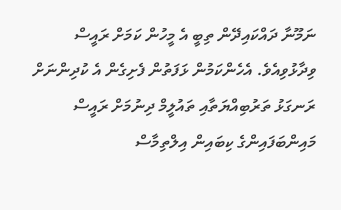ނަމޫނާ ދައްކައިދޭން ތިބީ އެ މީހުން ކަމަށް ރައީސް ވިދާޅުވިއެވެ. އެހެންކަމުން ޅަފަތުން ފެށިގެން އެ ކުދިންނަށް ރަނގަޅު ތަރުބިއްޔަތާއި ތައުލީމް ދިނުމަށް ރައީސް މައިންބަފައިންގެ ކިބައިން އިލްތިމާސް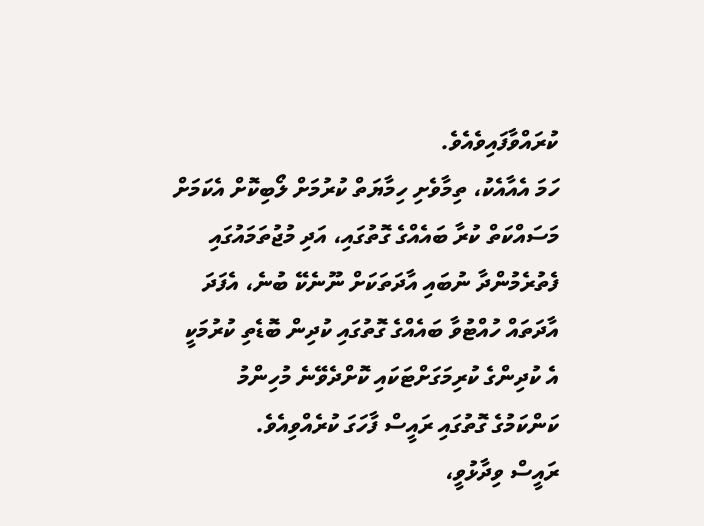ކުރައްވާފައިވެއެވެ.
ހަމަ އެއާއެކު، ތިމާވެށި ހިމާޔަތް ކުރުމަށް ލޯބިކޮށް އެކަމަށް މަސައްކަތް ކުރާ ބައެއްގެ ގޮތުގައި، އަދި މުޖުތަމައުގައި ފެތުރެމުންދާ ނުބައި އާދަތަކަށް ނޫނެކޭ ބުނެ، އެފަދަ އާދަތައް ހުއްޓުވާ ބައެއްގެ ގޮތުގައި ކުދިން ބޮޑެތި ކުރުމަކީ އެ ކުދިންގެ ކުރިމަގަށްޓަކައި ކޮށްދެވޭނެ މުހިންމު ކަންކަމުގެ ގޮތުގައި ރައީސް ފާހަގަ ކުރެއްވިއެވެ.
ރައީސް ވިދާޅުވީ،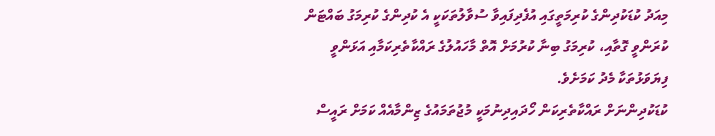މިއަދު ކުޑަކުދިންގެ ކުރިމަތީގައި އުފެދިފައިވާ ސުވާލުތަކަކީ އެ ކުދިންގެ ކުރިމަގު ބައްޓަން ކުރަންވީ ގޮތާއި، ކުރިމަގު ބިނާ ކުރުމަށް އޮތް މާހައުލުގެ ރައްކާތެރިކަމާއި އަޅަންވީ ފިޔަވަޅުތަކާ މެދު ކަމަށެވެ.
ކުޑަކުދިންނަށް ރައްކާތެރިކަން ހޯދައިދިނުމަކީ މުޖުތަމައުގެ ޒިންމާއެއް ކަމަށް ރައީސް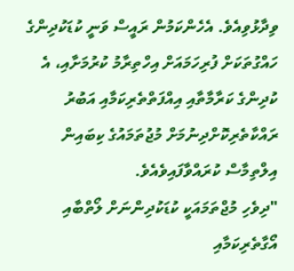ވިދާޅުވިއެވެ. އެހެންކަމުން ރައީސް ވަނީ ކުޑަކުދިންގެ ހައްގުތަކަށް ފުރިހަމައަށް އިހްތިރާމު ކުރުމަށާއި، އެ ކުދިންގެ ކަރާމާތާއި އިއްފަތްތެރިކަމާއި އަބުރު ރައްކާތެރިކޮށްދިނުމަށް މުޖުތަމައުގެ ކިބައިން އިލްތިމާސް ކުރައްވާފައިވެއެވެ.
"ދިވެހި މުޖްތަމައަކީ ކުޑަކުދިންނަށް ލޯތްބާއި އޯގާތެރިކަމާއި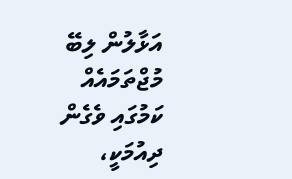އަޅާލުން ލިބޭ މުޖްތަމައެއް ކަމުގައި ވެގެން ދިއުމަކީ،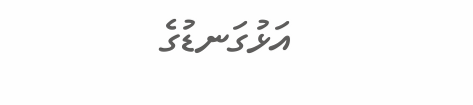އަޅުގަނޑުގެ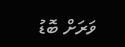ވަރަށް ބޮޑު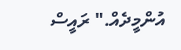އުންމީދެއް." ރައީސް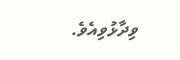ވިދާޅުވިއެވެ.